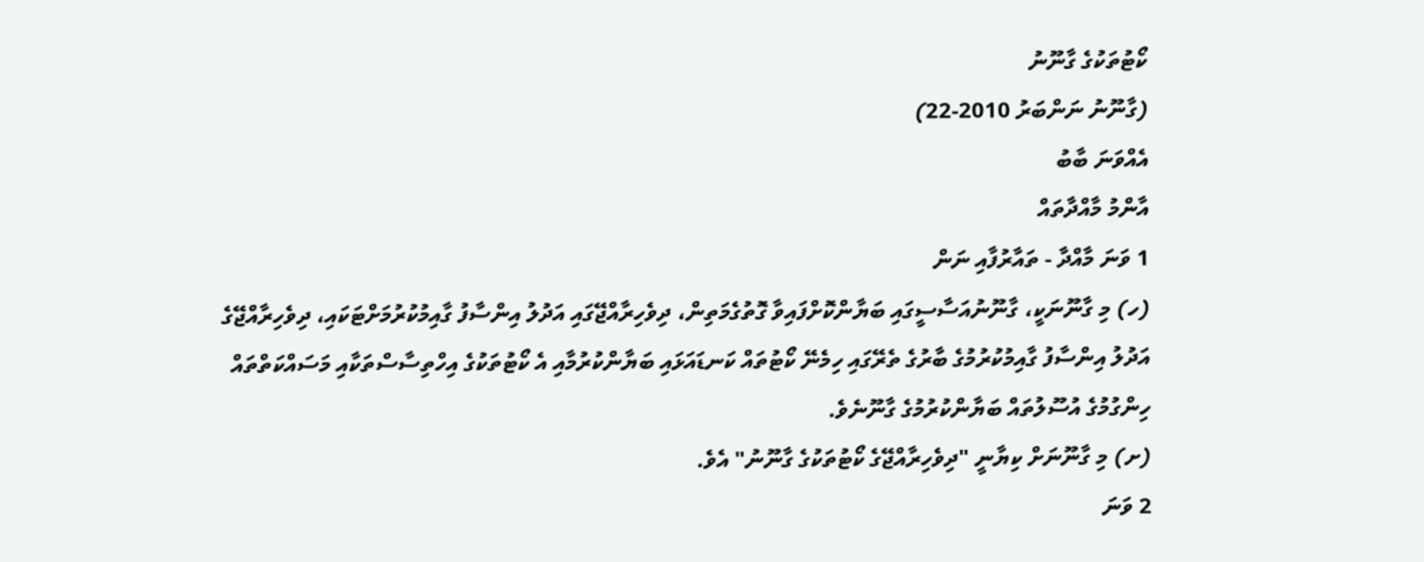ކޯޓުތަކުގެ ގާނޫނު
(ގާނޫނު ނަންބަރު 2010-22)
އެއްވަނަ ބާބު
އާންމު މާއްދާތައް
1 ވަނަ މާއްދާ - ތައާރުފާއި ނަން
(ހ) މި ގާނޫނަކީ، ގާނޫނުއަސާސީގައި ބަޔާންކޮށްފައިވާ ގޮތުގެމަތިން، ދިވެހިރާއްޖޭގައި އަދުލު އިންސާފު ގާއިމުކުރުމަށްޓަކައި، ދިވެހިރާއްޖޭގެ އަދުލު އިންސާފު ގާއިމުކުރުމުގެ ބާރުގެ ތެރޭގައި ހިމެނޭ ކޯޓުތައް ކަނޑައަޅައި ބަޔާންކުރުމާއި އެ ކޯޓުތަކުގެ އިހްތިސާސްތަކާއި މަސައްކަތްތައް ހިންގުމުގެ އުސޫލުތައް ބަޔާންކުރުމުގެ ގާނޫނެވެ.
(ށ) މި ގާނޫނަށް ކިޔާނީ "ދިވެހިރާއްޖޭގެ ކޯޓުތަކުގެ ގާނޫނު" އެވެ.
2 ވަނަ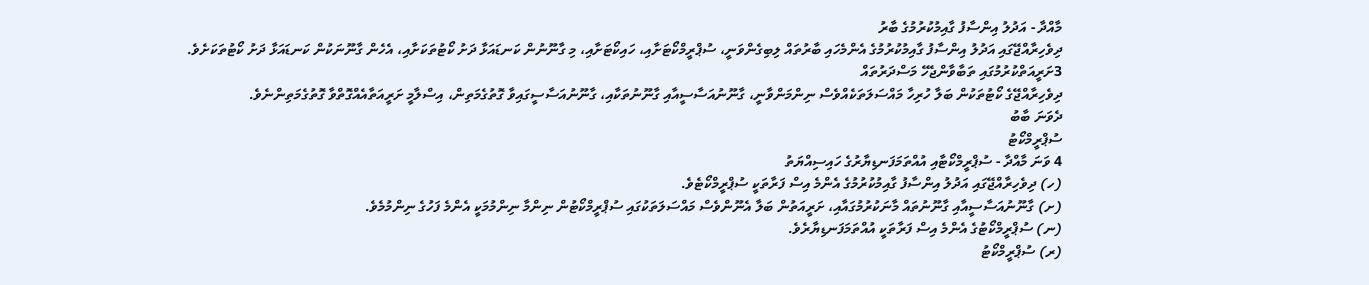މާއްދާ - އަދުލު އިންސާފު ގާއިމުކުރުމުގެ ބާރު
ދިވެހިރާއްޖޭގައި އަދުލު އިންސާފު ގާއިމުކުރުމުގެ އެންމެހައި ބާރުތައް ލިބިގެންވަނީ، ސުޕްރީމްކޯޓަށާއި، ހައިކޯޓަށާއި، މި ގާނޫނުން ކަނޑައަޅާ ދަށު ކޯޓުތަކަށާއި، އެހެން ގާނޫނަކުން ކަނޑައަޅާ ދަށު ކޯޓުތަކަށެވެ.
3ށަރީއަތްކުރުމުގައި ތަބާވާންޖެހޭ މަސްދަރުތައް
ދިވެހިރާއްޖޭގެ ކޯޓުތަކުން ބަލާ ހުރިހާ މައްސަލަތަކެއްވެސް ނިންމަންވާނީ، ގާނޫނުއަސާސީއާއި ގާނޫނުތަކާއި، ގާނޫނުއަސާސީގައިވާ ގޮތުގެމަތިން، އިސްލާމީ ށަރީއަތާއެއްގޮތްވާ ގޮތުގެމަތިންނެވެ.
ދެވަނަ ބާބު
ސުޕްރީމްކޯޓު
4 ވަނަ މާއްދާ - ސުޕްރީމްކޯޓާއި އުއްތަމަފަނޑިޔާރުގެ ހައިސިއްޔަތު
(ހ) ދިވެހިރާއްޖޭގައި އަދުލު އިންސާފު ގާއިމުކުރުމުގެ އެންމެ އިސް ފަރާތަކީ ސުޕްރީމްކޯޓެވެ.
(ށ) ގާނޫނުއަސާސީއާއި ގާނޫނުތައް މާނަކުރުމުގައާއި، ށަރީއަތުން ބަލާ އެނޫންވެސް މައްސަލަތަކުގައި ސުޕްރީމްކޯޓުން ނިންމާ ނިންމުމަކީ އެންމެ ފަހުގެ ނިންމުމެވެ.
(ނ) ސުޕްރީމްކޯޓުގެ އެންމެ އިސް ފަރާތަކީ އުއްތަމަފަނޑިޔާރެވެ.
(ރ) ސުޕްރީމްކޯޓު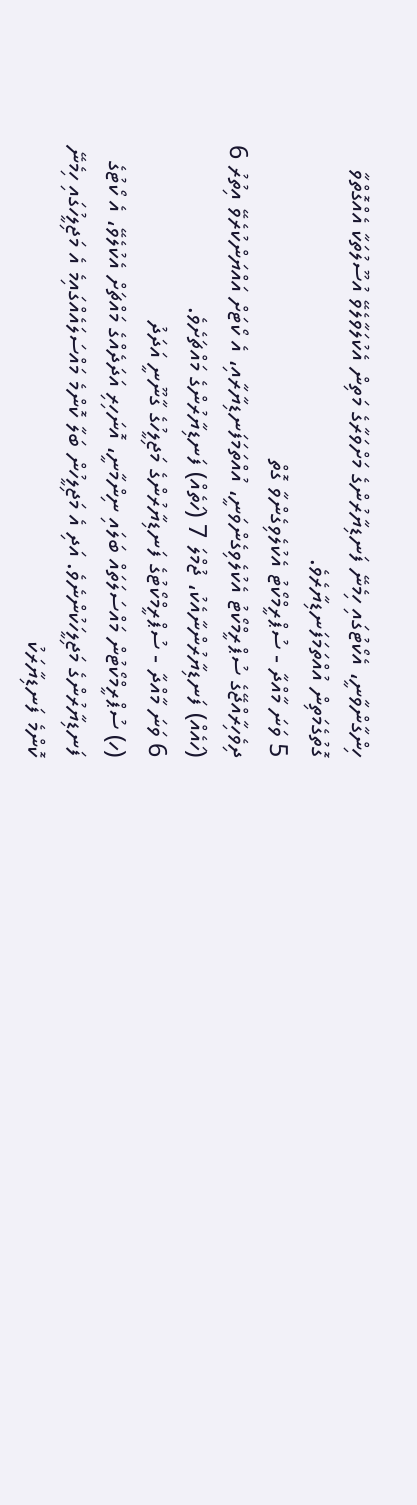ހިންގާންވާނީ، އެކޯޓުގައި ހިމެނޭ ފަނޑިޔާރުންގެ މަށްވަރާގެ މަތިން އެކުލަވާލެވޭ އުސޫލުތަކާ އެއްގޮތްވާ ގޮތުގެމަތިން އުއްތަމަފަނޑިޔާރެވެ.
5 ވަނަ މާއްދާ - ސުޕްރީމްކޯޓު އެކުލެވިގެންވާ ގޮތް
ދިވެހިރާއްޖޭގެ ސުޕްރީމްކޯޓު އެކުލެވިގެންވަނީ، އުއްތަމަފަނޑިޔާރާއި، އެ ކޯޓަށް އައްޔަންކުރެވޭ އިތުރު 6 (ހައެއް) ފަނޑިޔާރުންނާއެކު، ޖުމްލަ 7 (ހަތެއް) ފަނޑިޔާރުންގެ މައްޗަށެވެ.
6 ވަނަ މާއްދާ - ސުޕްރީމްކޯޓުގެ ފަނޑިޔާރުންގެ މަޖިލީހުގެ ގާނޫނީ އަދަދު
(ހ) ސުޕްރީމްކޯޓުން މައްސަލަތައް ބަލައި ނިންމާނީ، އޮނަހިރި އަދަދެއްގެ މައްޗަށް އެކުލެވޭ، އެ ކޯޓުގެ ފަނޑިޔާރުންގެ މަޖިލީހަކުންނެވެ. އަދި އެ މަޖިލީހުން ބަލާ ކޮންމެ މައްސަލައެއްގައިމެ އެ މަޖިލީހުގައި ހިމެނޭ ކޮންމެ ފަނޑިޔާރަކު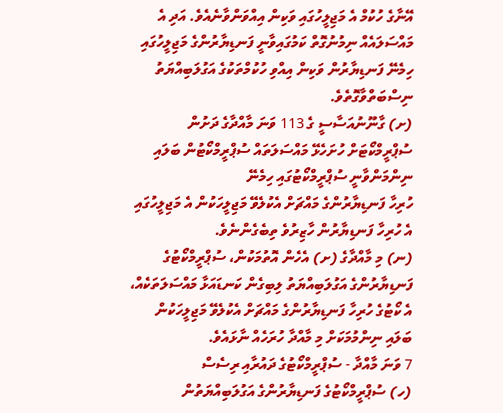އޭނާގެ ހުކުމް އެ މަޖިލީހުގައި ވަކިން އިއްވަންވާނެއެވެ. އަދި އެ މައްސަލައެއް ނިމުނުގޮތް ކަމުގައިވާނީ ފަނޑިޔާރުންގެ މަޖިލީހުގައި ހިމެނޭ ފަނޑިޔާރުން ވަކިން އިއްވި ހުކުމްތަކުގެ އަގުލަބިއްޔަތު ނިސްބަތްވާގޮތެވެ.
(ށ) ގާނޫނުއަސާސީ ގެ 113 ވަނަ މާއްދާގެ ދަށުން ސުޕްރީމްކޯޓަށް ހުށަހެޅޭ މައްސަލަތައް ސުޕްރީމްކޯޓުން ބަލައި ނިންމަންވާނީ ސުޕްރީމްކޯޓުގައި ހިމެނޭ
ހުރިހާ ފަނޑިޔާރުންގެ މައްޗަށް އެކުލެވޭ މަޖިލީހަކުން އެ މަޖިލީހުގައި އެ ހުރިހާ ފަނޑިޔާރުން ހާޒިރުވެ ތިބެގެންނެވެ.
(ނ) މި މާއްދާގެ (ށ) އެހެން އޮތުމަކުން، ސުޕްރީމްކޯޓުގެ ފަނޑިޔާރުންގެ އަގުލަބިއްޔަތު ލިބިގެން ކަނޑައަޅާ މައްސަލަތަކެއް، އެ ކޯޓުގެ ހުރިހާ ފަނޑިޔާރުންގެ މައްޗަށް އެކުލެވޭ މަޖިލީހަކުން ބަލައި ނިންމުމަކަށް މި މާއްދާ ހުރަހެއް ނާޅައެވެ.
7 ވަނަ މާއްދާ - ސުޕްރީމްކޯޓުގެ ދައުރާއި ރިސެސް
(ހ) ސުޕްރީމްކޯޓުގެ ފަނޑިޔާރުންގެ އަގުލަބިއްޔަތުން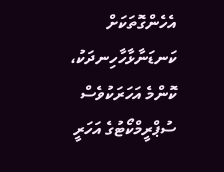އެހެންގޮތަކަށް ކަނޑަނާޅާހާހިނދަކު، ކޮންމެ އަހަރަކުވެސް ސުޕްރީމްކޯޓުގެ އަހަރީ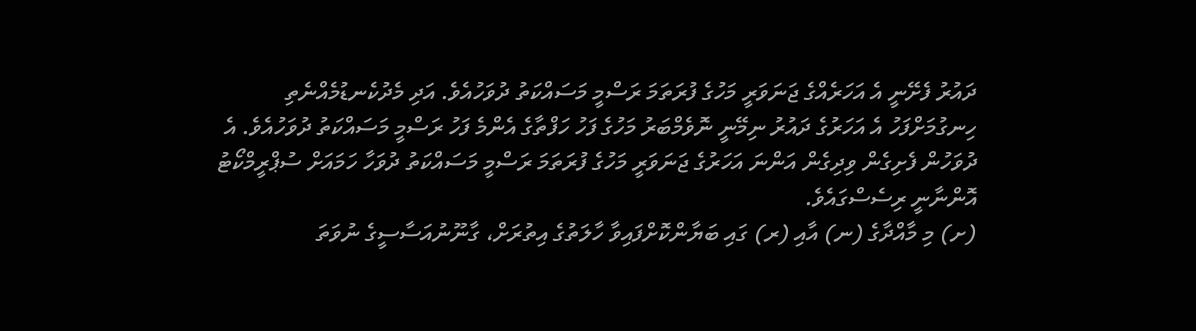ދައުރު ފެށޭނީ އެ އަހަރެއްގެ ޖަނަވަރީ މަހުގެ ފުރަތަމަ ރަސްމީ މަސައްކަތު ދުވަހުއެވެ. އަދި މެދުކެނޑުމެއްނެތި ހިނގުމަށްފަހު އެ އަހަރުގެ ދައުރު ނިމޭނީ ނޮވެމްބަރު މަހުގެ ފަހު ހަފްތާގެ އެންމެ ފަހު ރަސްމީ މަސައްކަތު ދުވަހުއެވެ. އެ ދުވަހުން ފެށިގެން ވިދިގެން އަންނަ އަހަރުގެ ޖަނަވަރީ މަހުގެ ފުރަތަމަ ރަސްމީ މަސައްކަތު ދުވަހާ ހަމައަށް ސުޕްރީމްކޯޓު އޮންނާނީ ރިސެސްގައެވެ.
(ށ) މި މާއްދާގެ (ނ) އާއި (ރ) ގައި ބަޔާންކޮށްފައިވާ ހާލަތުގެ އިތުރަށް، ގާނޫނުއަސާސީގެ ނުވަތަ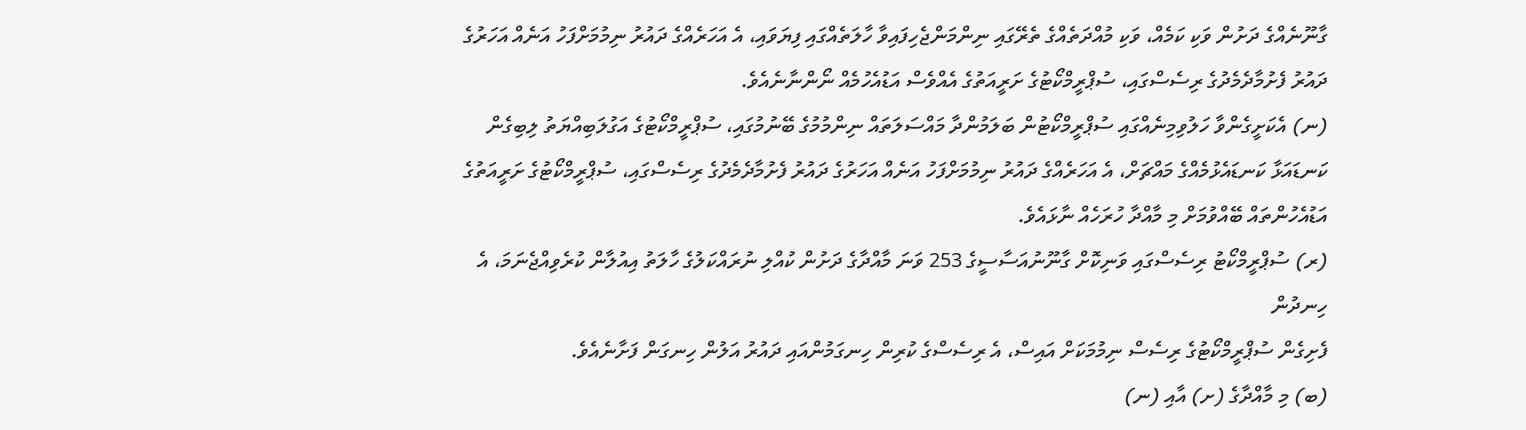ގާނޫނެއްގެ ދަށުން ވަކި ކަމެއް، ވަކި މުއްދަތެއްގެ ތެރޭގައި ނިންމަންޖެހިފައިވާ ހާލަތެއްގައި ފިޔަވައި، އެ އަހަރެއްގެ ދައުރު ނިމުމަށްފަހު އަނެއް އަހަރުގެ ދައުރު ފެށުމާދެމެދުގެ ރިސެސްގައި، ސުޕްރީމްކޯޓުގެ ށަރީއަތުގެ އެއްވެސް އަޑުއެހުމެއް ނޯންނާނެއެވެ.
(ނ) އެކަށީގެންވާ ހަލުވިމިނެއްގައި ސުޕްރީމްކޯޓުން ބަލަމުންދާ މައްސަލަތައް ނިންމުމުގެ ބޭނުމުގައި، ސުޕްރީމްކޯޓުގެ އަގުލަބިއްޔަތު ލިބިގެން ކަނޑައަޅާ ކަނޑައެޅުމެއްގެ މައްޗަށް، އެ އަހަރެއްގެ ދައުރު ނިމުމަށްފަހު އަނެއް އަހަރުގެ ދައުރު ފެށުމާދެމެދުގެ ރިސެސްގައި، ސުޕްރީމްކޯޓުގެ ށަރީއަތުގެ އަޑުއެހުންތައް ބޭއްވުމަށް މި މާއްދާ ހުރަހެއް ނާޅައެވެ.
(ރ) ސުޕްރީމްކޯޓު ރިސެސްގައި ވަނިކޮށް ގާނޫނުއަސާސީގެ 253 ވަނަ މާއްދާގެ ދަށުން ކުއްލި ނުރައްކަލުގެ ހާލަތު އިއުލާން ކުރެވިއްޖެނަމަ، އެ ހިނދުން
ފެށިގެން ސުޕްރީމްކޯޓުގެ ރިސެސް ނިމުމަކަށް އައިސް، އެ ރިސެސްގެ ކުރިން ހިނގަމުންއައި ދައުރު އަލުން ހިނގަން ފަށާނެއެވެ.
(ބ) މި މާއްދާގެ (ށ) އާއި (ނ)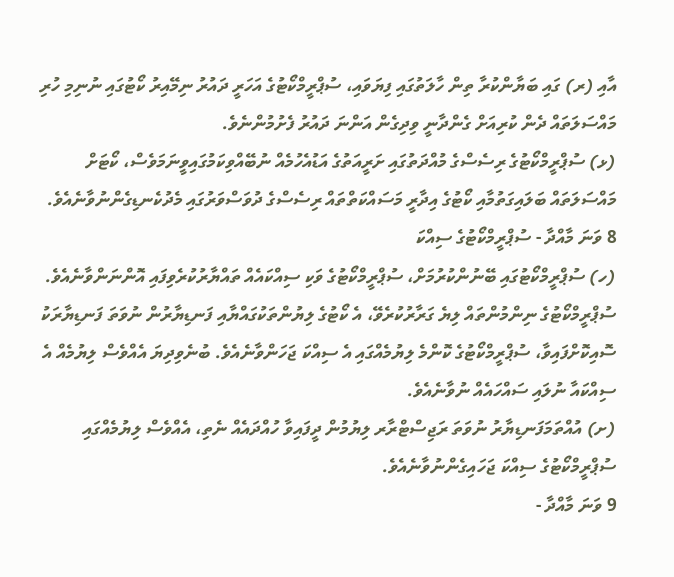އާއި (ރ) ގައި ބަޔާންކުރާ ތިން ހާލަތުގައި ފިޔަވައި، ސުޕްރީމްކޯޓުގެ އަހަރީ ދައުރު ނިމޭއިރު ކޯޓުގައި ނުނިމި ހުރި މައްސަލަތައް ދެން ކުރިއަށް ގެންދާނީ ވިދިގެން އަންނަ ދައުރު ފެށުމުންނެވެ.
(ޅ) ސުޕްރީމްކޯޓުގެ ރިސެސްގެ މުއްދަތުގައި ށަރީއަތުގެ އަޑުއެހުމެއް ނުބޭއްވިކަމުގައިވީނަމަވެސް، ކޯޓަށް މައްސަލަތައް ބަލައިގަތުމާއި ކޯޓުގެ އިދާރީ މަސައްކަތްތައް ރިސެސްގެ ދުވަސްވަރުގައި މެދުކެނޑިގެންނުވާނެއެވެ.
8 ވަނަ މާއްދާ - ސުޕްރީމްކޯޓުގެ ސިއްކަ
(ހ) ސުޕްރީމްކޯޓުގައި ބޭނުންކުރުމަށް، ސުޕްރީމްކޯޓުގެ ވަކި ސިއްކައެއް ތައްޔާރުކުރެވިފައި އޮންނަންވާނެއެވެ. ސުޕްރީމްކޯޓުގެ ނިންމުންތައް ލިޔެ ގަރާރުކުރެވޭ، އެ ކޯޓުގެ ލިޔުންތަކުގައްޔާއި ފަނޑިޔާރުން ނުވަތަ ފަނޑިޔާރަކު ސޮއިކޮށްފައިވާ، ސުޕްރީމްކޯޓުގެ ކޮންމެ ލިޔުމެއްގައި އެ ސިއްކަ ޖަހަންވާނެއެވެ. ބުނެވިދިޔަ އެއްވެސް ލިޔުމެއް އެ ސިއްކައާ ނުލައި ސައްހައެއް ނުވާނެއެވެ.
(ށ) އުއްތަމަފަނޑިޔާރު ނުވަތަ ރަޖިސްޓްރާރ ލިޔުމުން ދީފައިވާ ހުއްދައެއް ނެތި، އެއްވެސް ލިޔުމެއްގައި ސުޕްރީމްކޯޓުގެ ސިއްކަ ޖަހައިގެންނުވާނެއެވެ.
9 ވަނަ މާއްދާ -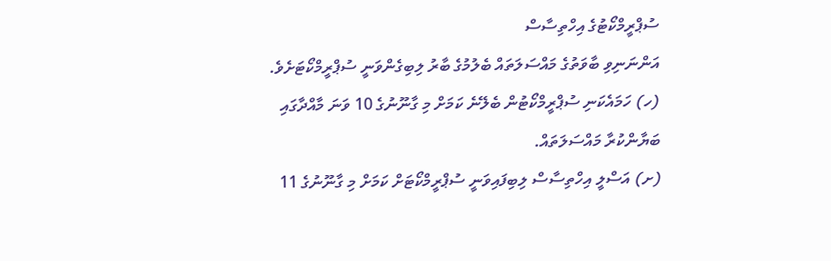ސުޕްރީމްކޯޓުގެ އިހްތިސާސް
އަންނަނިވި ބާވަތުގެ މައްސަލަތައް ބެލުމުގެ ބާރު ލިބިގެންވަނީ ސުޕްރީމްކޯޓަށެވެ.
(ހ) ހަމައެކަނި ސުޕްރީމްކޯޓުން ބެލޭނެ ކަމަށް މި ގާނޫނުގެ 10 ވަނަ މާއްދާގައި ބަޔާންކުރާ މައްސަލަތައް.
(ށ) އަސްލީ އިހްތިސާސް ލިބިފައިވަނީ ސުޕްރީމްކޯޓަށް ކަމަށް މި ގާނޫނުގެ 11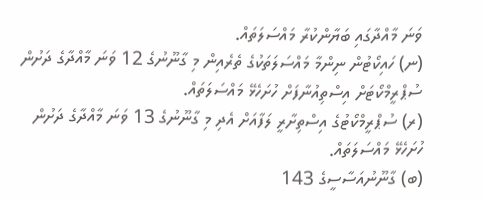ވަނަ މާއްދާގައި ބަޔާންކުރާ މައްސަލަތައް.
(ނ) ހައިކޯޓުން ނިންމާ މައްސަލަތަކުގެ ތެރެއިން މި ގާނޫނުގެ 12 ވަނަ މާއްދާގެ ދަށުން ސުޕްރީމްކޯޓަށް އިސްތިއުނާފަށް ހުށަހެޅޭ މައްސަލަތައް.
(ރ) ސުޕްރީމްކޯޓުގެ އިސްތިށާރީ ލަފާއަށް އެދި މި ގާނޫނުގެ 13 ވަނަ މާއްދާގެ ދަށުން ހުށަހެޅޭ މައްސަލަތައް.
(ބ) ގާނޫނުއަސާސީގެ 143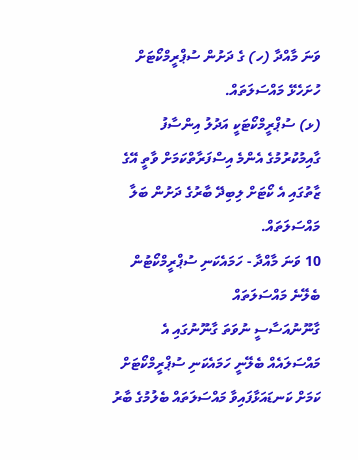ވަނަ މާއްދާ (ހ) ގެ ދަށުން ސުޕްރީމްކޯޓަށް ހުށަހެޅޭ މައްސަލަތައް.
(ޅ) ސުޕްރީމްކޯޓަކީ އަދުލު އިންސާފު ގާއިމުކުރުމުގެ އެންމެ އިސްފަރާތްކަމަށް ވާތީ އޭގެ ޒާތުގައި އެ ކޯޓަށް ލިބިދޭ ބާރުގެ ދަށުން ބަލާ މައްސަލަތައް.
10 ވަނަ މާއްދާ - ހަމައެކަނި ސުޕްރީމްކޯޓުން ބެލޭނެ މައްސަލަތައް
ގާނޫނުއަސާސީ ނުވަތަ ގާނޫނުގައި އެ މައްސަލައެއް ބެލޭނީ ހަމައެކަނި ސުޕްރީމްކޯޓަށް ކަމަށް ކަނޑައަޅާފައިވާ މައްސަލަތައް ބެލުމުގެ ބާރު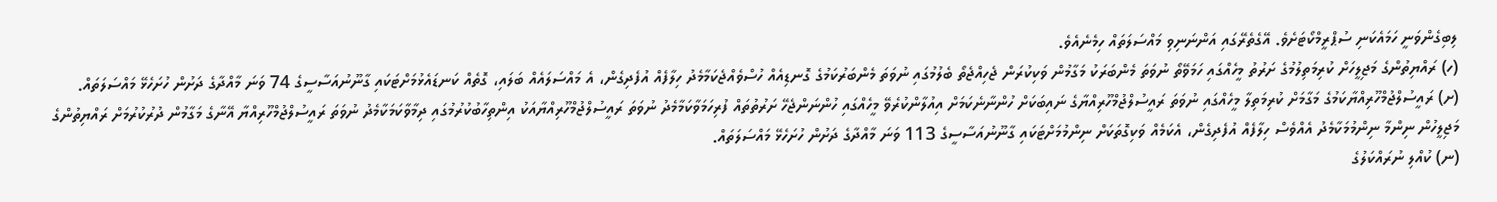ލިބިގެންވަނީ ހަމައެކަނި ސުޕްރީމްކޯޓަށެވެ. އޭގެތެރޭގައި އަންނަނިވި މައްސަލަތައް ހިމެނެއެވެ.
(ހ) ރައްޔިތުންގެ މަޖިލީހަށް ކުރިމަތިލުމުގެ ށަރުތު މީހެއްގައި ހަމަވޭތޯ ނުވަތަ މެންބަރަކު މަގާމުން ވަކިކުރަން ޖެހިއްޖެތޯ ބެލުމުގައި ނުވަތަ މެންބަރުކަމުގެ ގޮނޑިއެއް ހުސްވެއްޖެކަމާމެދު ހިލާފެއް އުފެދިގެން، އެ މައްސަލައެއް ބަލައި، ގޮތެއް ކަނޑައެޅުމަށްޓަކައި ގާނޫނުއަސާސީގެ 74 ވަނަ މާއްދާގެ ދަށުން ހުށަހެޅޭ މައްސަލަތައް.
(ށ) ރައީސުލްޖުމްހޫރިއްޔާކަމުގެ މަގާމަށް ކުރިމަތިލާ މީހެއްގައި ނުވަތަ ރައީސުލްޖުމްހޫރިއްޔާގެ ނައިބަކަށް ހުންނާނެކަމަށް އިއުލާންކުރެވޭ މީހެއްގައި ހުންނަންޖެހޭ ށަރުތުތައް ފުރިހަމަވާކަމާމެދު ނުވަތަ ރައީސުލްޖުމްހޫރިއްޔާއަކު އިންތިހާބުކުރުމުގައި ދިމާވާކަމަކާމެދު ނުވަތަ ރައީސުލްޖުމްހޫރިއްޔާ އޭނާގެ މަގާމުން ދުރުކުރުމަށް ރައްޔިތުންގެ މަޖިލީހުން ނިންމާ ނިންމުމަކާމެދު އެއްވެސް ހިލާފެއް އުފެދިގެން، އެކަމެއް ވަކިގޮތަކަށް ނިންމުމަށްޓަކައި ގާނޫނުއަސާސީގެ 113 ވަނަ މާއްދާގެ ދަށުން ހުށަހެޅޭ މައްސަލަތައް.
(ނ) ކުއްލި ނުރައްކަލުގެ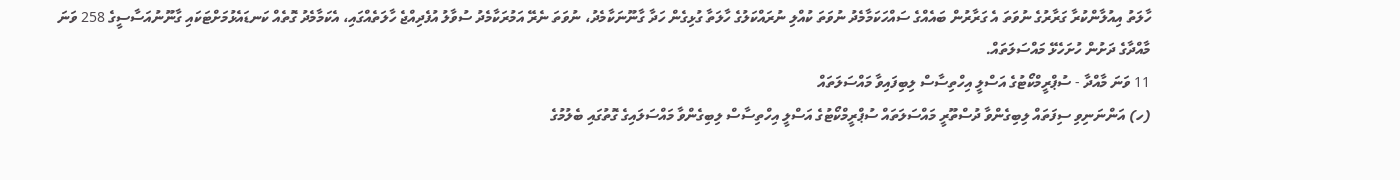ހާލަތު އިއުލާންކުރާ ގަރާރުގެ ނުވަތަ އެ ގަރާރުން ބައެއްގެ ސައްހަކަމާމެދު ނުވަތަ ކުއްލި ނުރައްކަލުގެ ހާލަތާ ގުޅިގެން ހަދާ ގާނޫނަކާމެދު، ނުވަތަ ނެރޭ އަމުރަކާމެދު ސުވާލު އުފެދިއްޖެ ހާލަތެއްގައި، އެކަމާމެދު ގޮތެއް ކަނޑައެޅުމަށްޓަކައި ގާނޫނުއަސާސީގެ 258 ވަނަ މާއްދާގެ ދަށުން ހުށަހެޅޭ މައްސަލަތައް.
11 ވަނަ މާއްދާ - ސުޕްރީމްކޯޓުގެ އަސްލީ އިހްތިސާސް ލިބިފައިވާ މައްސަލަތައް
(ހ) އަންނަނިވި ސިފަތައް ލިބިގެންވާ ދުސްތޫރީ މައްސަލަތައް ސުޕްރީމްކޯޓުގެ އަސްލީ އިހްތިސާސް ލިބިގެންވާ މައްސަލައިގެ ގޮތުގައި ބެލުމުގެ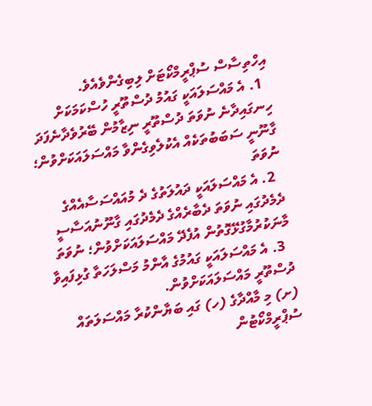އިހްތިސާސް ސުޕްރީމްކޯޓަށް ލިބިގެންވެއެވެ.
  1. އެ މައްސަލައަކީ ގައުމު ދުސްތޫރީ ހުސްކަމަކަށް ހިނގައިދާނެ ނުވަތަ ދުސްތޫރީ ނިޒާމުން ބޭރުވެދާނެފަދަ ގާނޫނީ ސަބަބުތަކެއް އެކުލެވިގެންވާ މައްސަލައަކަށްވުން؛ ނުވަތަ
  2. އެ މައްސަލައަކީ ދައުލަތުގެ ދެ މުއައްސަސާއެއްގެ ދެމެދުގައި ނުވަތަ ދެބާރެއްގެ ދެމެދުގައި ގާނޫނުއަސާސީ މާނަކުރުމާގުޅޭގޮތުން އުފެދޭ މައްސަލައަކަށްވުން؛ ނުވަތަ
  3. އެ މައްސަލައަކީ ގައުމުގެ އާންމު މަސްލަހަތާ ގުޅިފައިވާ ދުސްތޫރީ މައްސަލައަކަށްވުން.
(ށ) މި މާއްދާގެ (ހ) ގައި ބަޔާންކުރާ މައްސަލަތައް ސުޕްރީމްކޯޓުން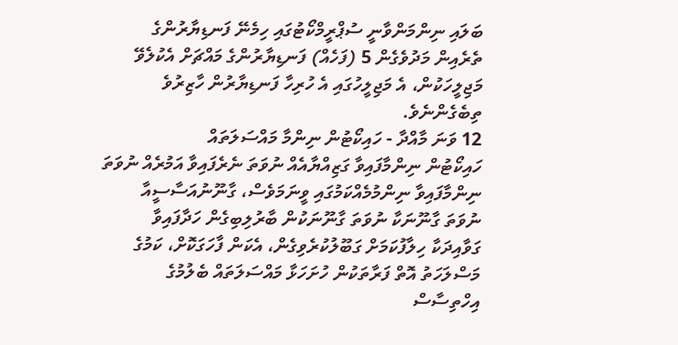ބަލައި ނިންމަންވާނީ ސުޕްރީމްކޯޓުގައި ހިމެނޭ ފަނޑިޔާރުންގެ ތެރެއިން މަދުވެގެން 5 (ފަހެއް) ފަނޑިޔާރުންގެ މައްޗަށް އެކުލެވޭ މަޖިލީހަކުން، އެ މަޖިލީހުގައި އެ ހުރިހާ ފަނޑިޔާރުން ހާޒިރުވެ ތިބެގެންނެވެ.
12 ވަނަ މާއްދާ - ހައިކޯޓުން ނިންމާ މައްސަލަތައް
ހައިކޯޓުން ނިންމާފައިވާ ގަޒިއްޔާއެއް ނުވަތަ ނެރެފައިވާ އަމުރެއް ނުވަތަ ނިންމާފައިވާ ނިންމުމެއްކަމުގައި ވީނަމަވެސް، ގާނޫނުއަސާސީއާ ނުވަތަ ގާނޫނަކާ ނުވަތަ ގާނޫނަކުން ބާރުލިބިގެން ހަދާފައިވާ ގަވާއިދަކާ ހިލާފުކަމަށް ގަބޫލުކުރެވިގެން، އެކަން ފާހަގަކޮށް، ކަމުގެ މަސްލަހަތު އޮތް ފަރާތަކުން ހުށަހަޅާ މައްސަލަތައް ބެލުމުގެ އިހްތިސާސް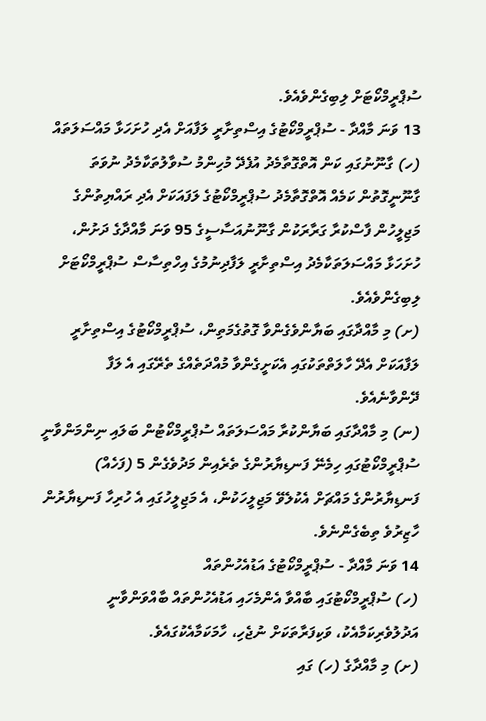ސުޕްރީމްކޯޓަށް ލިބިގެންވެއެވެ.
13 ވަނަ މާއްދާ - ސުޕްރީމްކޯޓުގެ އިސްތިށާރީ ލަފާއަށް އެދި ހުށަހަޅާ މައްސަލަތައް
(ހ) ގާނޫނުގައި ކަން އޮތްގޮތާމެދު އުފެދޭ މުހިންމު ސުވާލުތަކާމެދު ނުވަތަ ގާނޫނީގޮތުން ކަމެއް އޮތްގޮތާމެދު ސުޕްރީމްކޯޓުގެ ލަފައަކަށް އެދި ރައްޔިތުންގެ މަޖިލީހުން ފާސްކުރާ ގަރާރަކުން ގާނޫނުއަސާސީގެ 95 ވަނަ މާއްދާގެ ދަށުން، ހުށަހަޅާ މައްސަލަތަކާމެދު އިސްތިށާރީ ލަފާދިނުމުގެ އިހްތިސާސް ސުޕްރީމްކޯޓަށް ލިބިގެންވެއެވެ.
(ށ) މި މާއްދާގައި ބަޔާންވެގެންވާ ގޮތުގެމަތިން، ސުޕްރީމްކޯޓުގެ އިސްތިށާރީ ލަފާއަކަށް އެދޭ ހާލަތްތަކުގައި އެކަށީގެންވާ މުއްދަތެއްގެ ތެރޭގައި އެ ލަފާ ދޭންވާނެއެވެ.
(ނ) މި މާއްދާގައި ބަޔާންކުރާ މައްސަލަތައް ސުޕްރީމްކޯޓުން ބަލައި ނިންމަންވާނީ ސުޕްރީމްކޯޓުގައި ހިމެނޭ ފަނޑިޔާރުންގެ ތެރެއިން މަދުވެގެން 5 (ފަހެއް) ފަނޑިޔާރުންގެ މައްޗަށް އެކުލެވޭ މަޖިލީހަކުން، އެ މަޖިލީހުގައި އެ ހުރިހާ ފަނޑިޔާރުން ހާޒިރުވެ ތިބެގެންނެވެ.
14 ވަނަ މާއްދާ - ސުޕްރީމްކޯޓުގެ އަޑުއެހުންތައް
(ހ) ސުޕްރީމްކޯޓުގައި ބާއްވާ އެންމެހައި އަޑުއެހުންތައް ބާއްވަންވާނީ އަދުލުވެރިކަމާއެކު، ވަކިފަރާތަކަށް ނުޖެހި، ހާމަކަމާއެކުގައެވެ.
(ށ) މި މާއްދާގެ (ހ) ގައި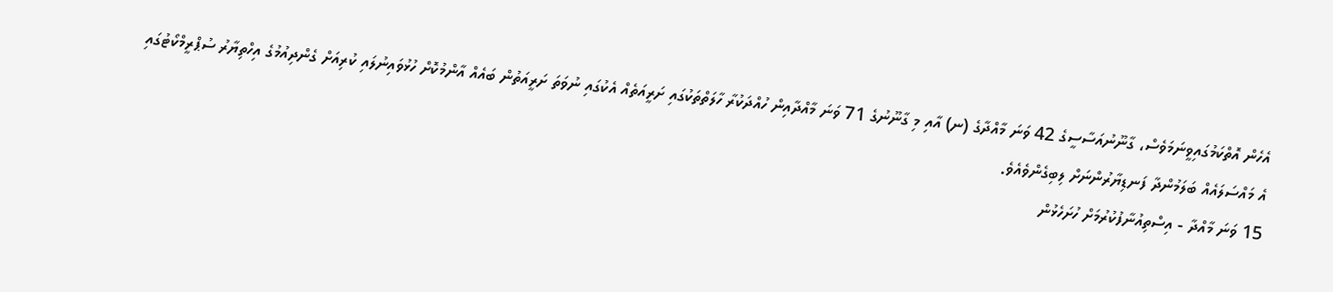އެހެން އޮތްކަމުގައިވީނަމަވެސް، ގާނޫނުއަސާސީގެ 42 ވަނަ މާއްދާގެ (ނ) އާއި މި ގާނޫނުގެ 71 ވަނަ މާއްދާއިން ހުއްދަކުރާ ހާލަތްތަކުގައި ށަރީއަތެއް އެކުގައި ނުވަތަ ށަރީއަތުން ބައެއް އާންމުކޮށް ހުޅުވައިނުލައި ކުރިއަށް ގެންދިއުމުގެ އިހްތިޔާރު ސުޕްރީމްކޯޓުގައި އެ މައްސަލައެއް ބަލަމުންދާ ފަނޑިޔާރުންނަށް ލިބިގެންވެއެވެ.
15 ވަނަ މާއްދާ - އިސްތިއުނާފުކުރުމަށް ހުށަހެޅުން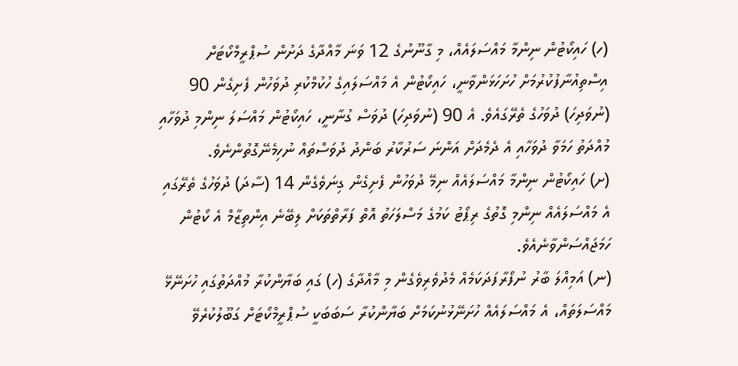(ހ) ހައިކޯޓުން ނިންމާ މައްސަލައެއް، މި ގާނޫނުގެ 12 ވަނަ މާއްދާގެ ދަށުން ސުޕްރީމްކޯޓަށް އިސްތިއުނާފުކުރުމަށް ހުށަހަޅަންވާނީ، ހައިކޯޓުން އެ މައްސަލައިގެ ހުކުމްކުރި ދުވަހުން ފެށިގެން 90 (ނުވަދިހަ) ދުވަހުގެ ތެރޭގައެވެ. އެ 90 (ނުވަދިހަ) ދުވަސް ގުނާނީ، ހައިކޯޓުން މައްސަލަ ނިންމި ދުވަހާއި މުއްދަތު ހަމަވާ ދުވަހާއި އެ ދެމެދަށް އަންނަ ސަރުކާރު ބަންދު ދުވަސްތައް ނުހިމެނޭގޮތުންނެވެ.
(ށ) ހައިކޯޓުން ނިންމާ މައްސަލައެއް ނިމޭ ދުވަހުން ފެށިގެން ގިނަވެގެން 14 (ސާދަ) ދުވަހުގެ ތެރޭގައި އެ މައްސަލައެއް ނިންމި ގޮތުގެ ރިޕޯޓު ކަމުގެ މަސްލަހަތު އޮތް ފަރާތްތަކަށް ލިބޭނެ އިންތިޒާމް އެ ކޯޓުން ހަމަޖައްސަންވާނެއެވެ.
(ނ) އަމިއްލަ ބާރު ނުފޯރާފަދަކަމެއް މެދުވެރިވެގެން މި މާއްދާގެ (ހ) ގައި ބަޔާންކުރާ މުއްދަތުގައި ހުށަނޭޅޭ މައްސަލަތައް، އެ މައްސަލައެއް ހުށަނޭޅުނުކަމަށް ބަޔާންކުރާ ސަބަބަކީ ސުޕްރީމްކޯޓަށް ގަބޫލުކުރެވޭ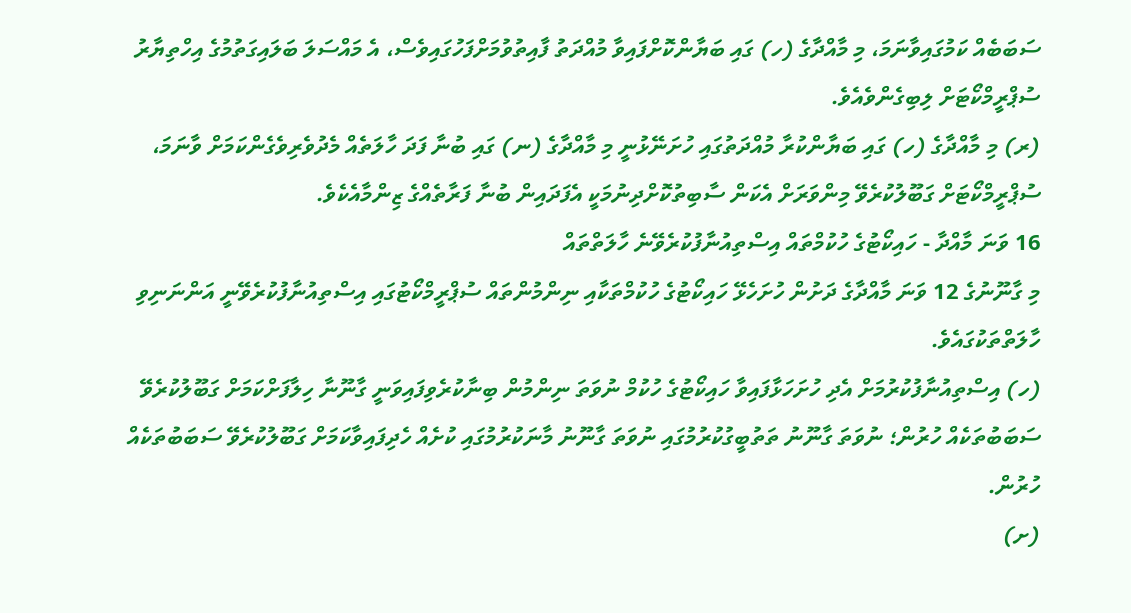ސަބަބެއް ކަމުގައިވާނަމަ، މި މާއްދާގެ (ހ) ގައި ބަޔާންކޮށްފައިވާ މުއްދަތު ފާއިތުވުމަށްފަހުގައިވެސް، އެ މައްސަލަ ބަލައިގަތުމުގެ އިހްތިޔާރު ސުޕްރީމްކޯޓަށް ލިބިގެންވެއެވެ.
(ރ) މި މާއްދާގެ (ހ) ގައި ބަޔާންކުރާ މުއްދަތުގައި ހުށަނޭޅުނީ މި މާއްދާގެ (ނ) ގައި ބުނާ ފަދަ ހާލަތެއް މެދުވެރިވެގެންކަމަށް ވާނަމަ، ސުޕްރީމްކޯޓަށް ގަބޫލުކުރެވޭ މިންވަރަށް އެކަން ސާބިތުކޮށްދިނުމަކީ އެފަދައިން ބުނާ ފަރާތެއްގެ ޒިންމާއެކެވެ.
16 ވަނަ މާއްދާ - ހައިކޯޓުގެ ހުކުމްތައް އިސްތިއުނާފުކުރެވޭނެ ހާލަތްތައް
މި ގާނޫނުގެ 12 ވަނަ މާއްދާގެ ދަށުން ހުށަހެޅޭ ހައިކޯޓުގެ ހުކުމްތަކާއި ނިންމުންތައް ސުޕްރީމްކޯޓުގައި އިސްތިއުނާފުކުރެވޭނީ އަންނަނިވި ހާލަތްތަކުގައެވެ.
(ހ) އިސްތިއުނާފުކުރުމަށް އެދި ހުށަހަޅާފައިވާ ހައިކޯޓުގެ ހުކުމް ނުވަތަ ނިންމުން ބިނާކުރެވިފައިވަނީ ގާނޫނާ ހިލާފަށްކަމަށް ގަބޫލުކުރެވޭ ސަބަބުތަކެއް ހުރުން؛ ނުވަތަ ގާނޫނު ތަތުބީގުކުރުމުގައި ނުވަތަ ގާނޫނު މާނަކުރުމުގައި ކުށެއް ހެދިފައިވާކަމަށް ގަބޫލުކުރެވޭ ސަބަބުތަކެއް ހުރުން.
(ށ)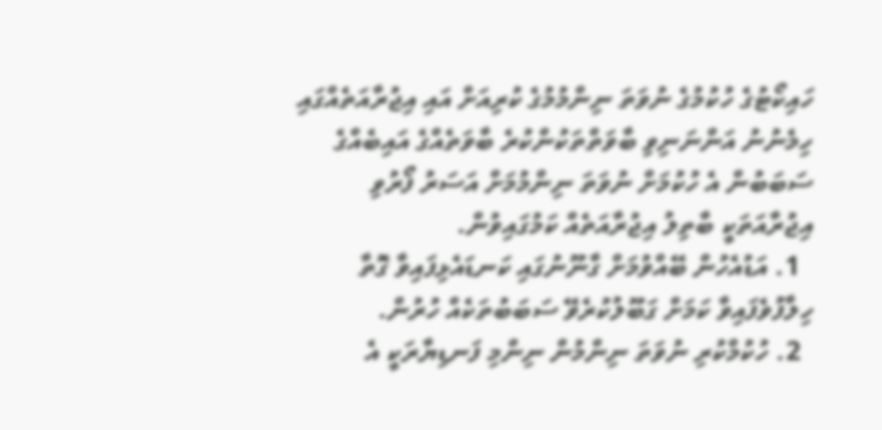ހައިކޯޓުގެ ހުކުމުގެ ނުވަތަ ނިންމުމުގެ ކުރިއަށް އައި އިޖުރާއަތެއްގައި ހިމެނުނު އަންނަނިވި ބާވަތްތަކުންކުރެ ބާވަތެއްގެ އައިބެއްގެ ސަބަބުން އެ ހުކުމަށް ނުވަތަ ނިންމުމަށް އަސަރު ފޯރުވި އިޖުރާއަތަކީ ބާތިލު އިޖުރާއަތެއް ކަމުގައިވުން.
  1. އަޑުއެހުން ބޭއްވުމަށް ގާނޫނުގައި ކަނޑައެޅިފައިވާ ގޮތާ ހިލާފުވެފައިވާ ކަމަށް ގަބޫލުކުރެވޭ ސަބަބުތަކެއް ހުރުން.
  2. ހުކުމްކުރި ނުވަތަ ނިންމުން ނިންމި ފަނޑިޔާރަކީ އެ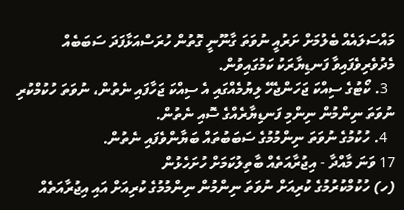މައްސަލައެއް ބެލުމަށް ށަރުއީ ނުވަތަ ގާނޫނީ ގޮތުން ހުރަސްއަޅާފަދަ ސަބަބެއް މެދުވެރިވެފައިވާ ފަނޑިޔާރަކު ކަމުގައިވުން.
  3. ކޯޓުގެ ސިއްކަ ޖަހަންޖެހޭ ލިޔުމެއްގައި އެ ސިއްކަ ޖަހާފައި ނެތުން، ނުވަތަ ހުކުމްކުރި ނުވަތަ ނިންމުން ނިންމި ފަނޑިޔާރެއްގެ ސޮއި ނެތުން.
  4. ހުކުމުގެ ނުވަތަ ނިންމުމުގެ ސަބަބުތައް ބަޔާންވެފައި ނެތުން.
17 ވަނަ މާއްދާ - އިޖުރާއަތެއް ބާތިލުކަމަށް ހުށަހެޅުން
(ހ) ހުކުމްކުރުމުގެ ކުރިއަށް ނުވަތަ ނިންމުން ނިންމުމުގެ ކުރިއަށް އައި އިޖުރާއަތެއް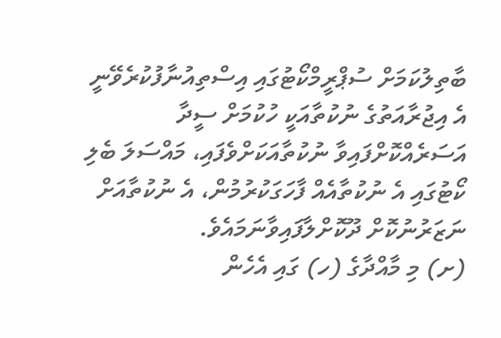ބާތިލުކަމަށް ސުޕްރީމްކޯޓުގައި އިސްތިއުނާފުކުރެވޭނީ އެ އިޖުރާއަތުގެ ނުކުތާއަކީ ހުކުމަށް ސީދާ އަސަރެއްކޮށްފައިވާ ނުކުތާއަކަށްވެފައި، މައްސަލަ ބެލި ކޯޓުގައި އެ ނުކުތާއެއް ފާހަގަކުރުމުން، އެ ނުކުތާއަށް ނަޒަރުނުކޮށް ދޫކޮށްލާފައިވާނަމައެވެ.
(ށ) މި މާއްދާގެ (ހ) ގައި އެހެން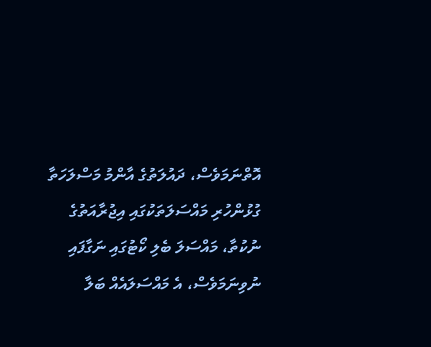އޮތްނަމަވެސް، ދައުލަތުގެ އާންމު މަސްލަހަތާ ގުޅުންހުރި މައްސަލަތަކުގައި އިޖުރާއަތުގެ ނުކުތާ، މައްސަލަ ބެލި ކޯޓުގައި ނަގާފައި ނުވިނަމަވެސް، އެ މައްސަލައެއް ބަލާ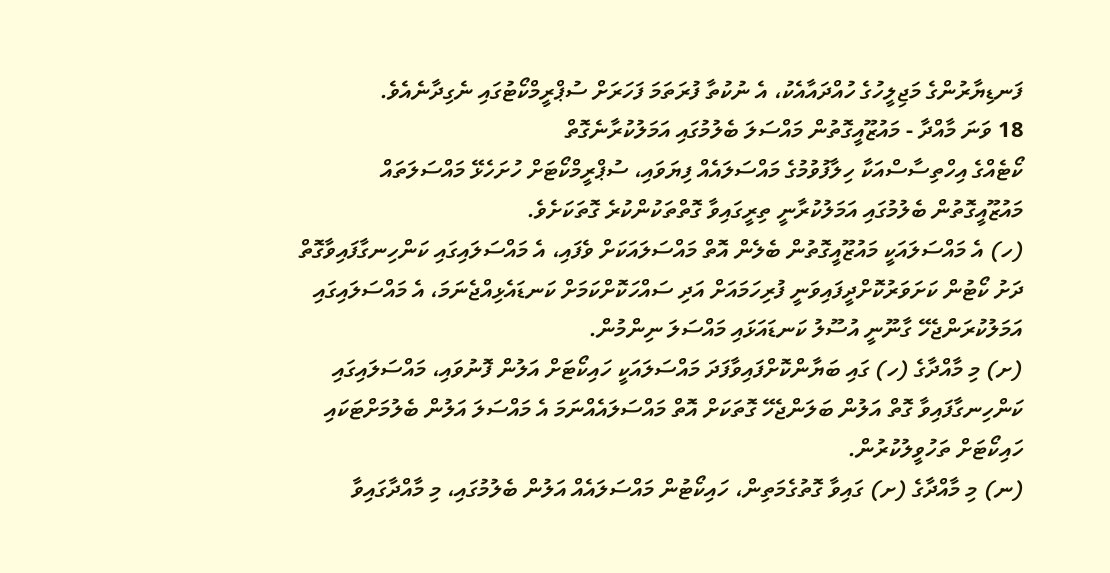ފަނޑިޔާރުންގެ މަޖިލީހުގެ ހުއްދައާއެކު، އެ ނުކުތާ ފުރަތަމަ ފަހަރަށް ސުޕްރީމްކޯޓުގައި ނެގިދާނެއެވެ.
18 ވަނަ މާއްދާ - މައުޒޫއީގޮތުން މައްސަލަ ބެލުމުގައި އަމަލުކުރާނެގޮތް
ކޯޓެއްގެ އިހްތިސާސްއަކާ ހިލާފުވުމުގެ މައްސަލައެއް ފިޔަވައި، ސުޕްރީމްކޯޓަށް ހުށަހެޅޭ މައްސަލަތައް މައުޒޫއީގޮތުން ބެލުމުގައި އަމަލުކުރާނީ ތިރީގައިވާ ގޮތްތަކުންކުރެ ގޮތަކަށެވެ.
(ހ) އެ މައްސަލައަކީ މައުޒޫއީގޮތުން ބެލެން އޮތް މައްސަލައަކަށް ވެފައި، އެ މައްސަލައިގައި ކަންހިނގާފައިވާގޮތް ދަށު ކޯޓުން ކަށަވަރުކޮށްދީފައިވަނީ ފުރިހަމައަށް އަދި ސައްހަކޮށްކަމަށް ކަނޑައެޅިއްޖެނަމަ، އެ މައްސަލައިގައި އަމަލުކުރަންޖެހޭ ގާނޫނީ އުސޫލު ކަނޑައަޅައި މައްސަލަ ނިންމުން.
(ށ) މި މާއްދާގެ (ހ) ގައި ބަޔާންކޮށްފައިވާފަދަ މައްސަލައަކީ ހައިކޯޓަށް އަލުން ފޮނުވައި، މައްސަލައިގައި ކަންހިނގާފައިވާ ގޮތް އަލުން ބަލަންޖެހޭ ގޮތަކަށް އޮތް މައްސަލައެއްނަމަ އެ މައްސަލަ އަލުން ބެލުމަށްޓަކައި ހައިކޯޓަށް ތަހުވީލުކުރުން.
(ނ) މި މާއްދާގެ (ށ) ގައިވާ ގޮތުގެމަތިން، ހައިކޯޓުން މައްސަލައެއް އަލުން ބެލުމުގައި، މި މާއްދާގައިވާ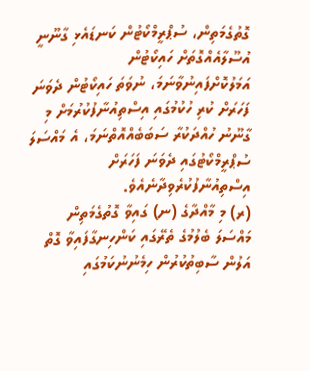ގޮތުގެމަތިން، ސުޕްރީމްކޯޓުން ކަނޑައެޅި ގާނޫނީ އުސޫލާއެއްގޮތަށް ހައިކޯޓުން އަމަލުކޮށްފައިނުވާނަމަ، ނުވަތަ ހައިކޯޓުން ދެވަނަ ފަހަރަށް ކުރި ހުކުމުގައި އިސްތިއުނާފުކުރުމަށް މި ގާނޫނު ހުއްދަކުރާ ސަބަބެއްއޮތްނަމަ، އެ މައްސަލަ ސުޕްރީމްކޯޓުގައި ދެވަނަ ފަހަރަށް އިސްތިއުނާފުކުރެވިދާނެއެވެ.
(ރ) މި މާއްދާގެ (ނ) ގައިވާ ގޮތުގެމަތިން މައްސަލަ ބެލުމުގެ ތެރޭގައި ކަންހިނގާފައިވާ ގޮތް އަލުން ސާބިތުކުރުން ހިމެނުނުކަމުގައި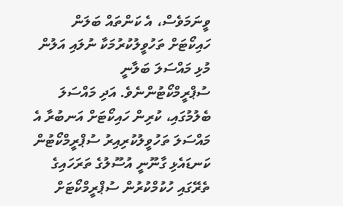ވީނަމަވެސް، އެ ކަންތައް ބަލަން ހައިކޯޓަށް ތަހުވީލުކުރުމަކާ ނުލައި އަލުން މުޅި މައްސަލަ ބަލާނީ ސުޕްރީމްކޯޓުންނެވެ. އަދި މައްސަލަ ބެލުމުގައި، ކުރިން ހައިކޯޓަށް އަނބުރާ އެ މައްސަލަ ތަހުވީލުކުރިއިރު ސުޕްރީމްކޯޓުން ކަނޑައެޅި ގާނޫނީ އުސޫލުގެ ތަރަހައިގެ ތެރޭގައި ހުކުމްކުރުން ސުޕްރީމްކޯޓަށް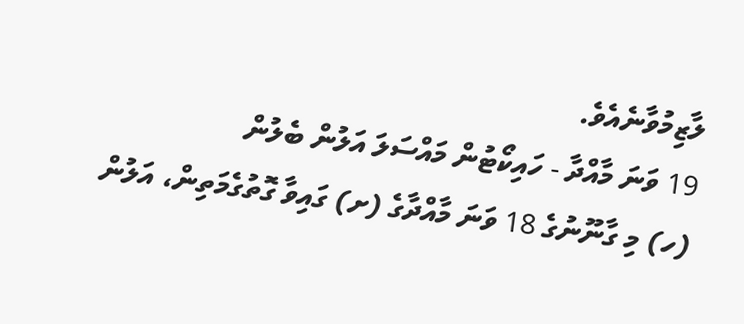ލާޒިމުވާނެއެވެ.
19 ވަނަ މާއްދާ - ހައިކޯޓުން މައްސަލަ އަލުން ބެލުން
(ހ) މި ގާނޫނުގެ 18 ވަނަ މާއްދާގެ (ށ) ގައިވާ ގޮތުގެމަތިން، އަލުން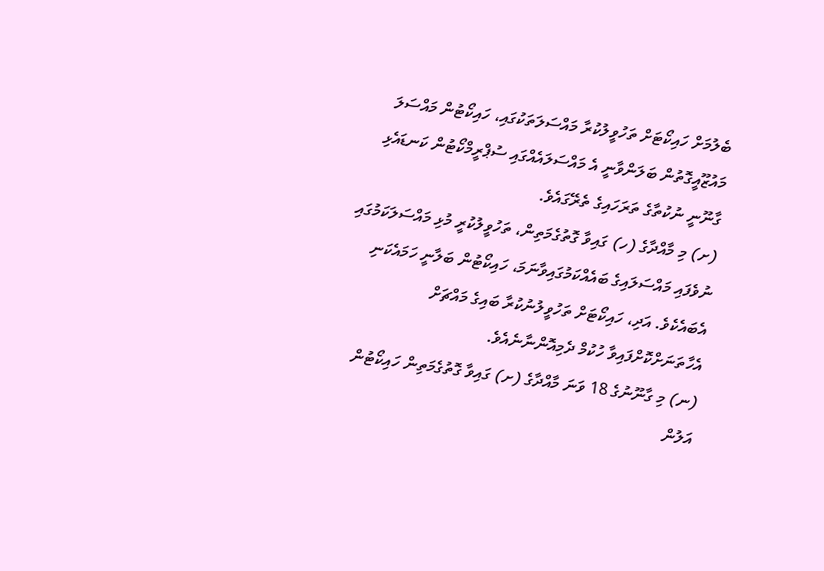ބެލުމަށް ހައިކޯޓަށް ތަހުވީލުކުރާ މައްސަލަތަކުގައި، ހައިކޯޓުން މައްސަލަ މައުޒޫއީގޮތުން ބަލަންވާނީ އެ މައްސަލައެއްގައި ސުޕްރީމްކޯޓުން ކަނޑައެޅި ގާނޫނީ ނުކުތާގެ ތަރަހައިގެ ތެރޭގައެވެ.
(ށ) މި މާއްދާގެ (ހ) ގައިވާ ގޮތުގެމަތިން، ތަހުވީލުކުރީ މުޅި މައްސަލަކަމުގައި ނުވެފައި މައްސަލައިގެ ބައެއްކަމުގައިވާނަމަ، ހައިކޯޓުން ބަލާނީ ހަމައެކަނި އެބައެކެވެ. އަދި، ހައިކޯޓަށް ތަހުވީލުނުކުރާ ބައިގެ މައްޗަށް އެހާތަނަށްކޮށްފައިވާ ހުކުމް ދެމިއޮންނާނެއެވެ.
(ނ) މި ގާނޫނުގެ 18 ވަނަ މާއްދާގެ (ށ) ގައިވާ ގޮތުގެމަތިން ހައިކޯޓުން އަލުން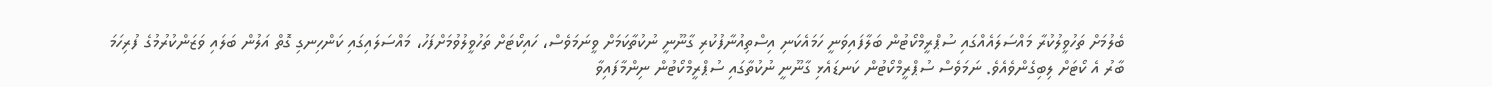ބެލުމަށް ތަހުވީލުކުރާ މައްސަލައެއްގައި ސުޕްރީމްކޯޓުން ބަލާފައިވަނީ ހަމައެކަނި އިސްތިއުނާފުކުރި ގާނޫނީ ނުކުތާކަމަށް ވީނަމަވެސް، ހައިކޯޓަށް ތަހުވީލުވުމަށްފަހު، މައްސަލައިގައި ކަންހިނގި ގޮތް އަލުން ބަލައި ވަޒަންކުރުމުގެ ފުރިހަމަ ބާރު އެ ކޯޓަށް ލިބިގެންވެއެވެ. ނަމަވެސް ސުޕްރީމްކޯޓުން ކަނޑައެޅި ގާނޫނީ ނުކުތާގައި ސުޕްރީމްކޯޓުން ނިންމާފައިވާ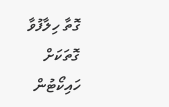ގޮތާ ހިލާފުވާ ގޮތަކަށް ހައިކޯޓުން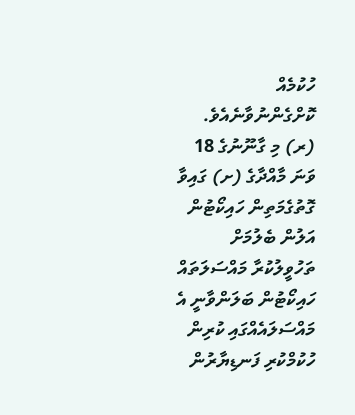ހުކުމެއް ކޮށްގެންނުވާނެއެވެ.
(ރ) މި ގާނޫނުގެ 18 ވަނަ މާއްދާގެ (ށ) ގައިވާ ގޮތުގެމަތިން ހައިކޯޓުން އަލުން ބެލުމަށް ތަހުވީލުކުރާ މައްސަލަތައް ހައިކޯޓުން ބަލަންވާނީ އެ މައްސަލައެއްގައި ކުރިން ހުކުމްކުރި ފަނޑިޔާރުން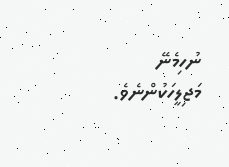ނުހިމެނޭ މަޖިލީހަކުންނެވެ.